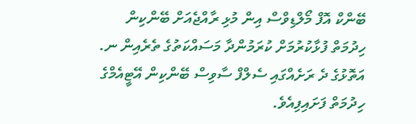ބޭންކް އޮފް މޯލްޑިވްސް އިން މުޅި ރާއްޖެއަށް ބޭންކިން ހިދުމަތް ފުޅާކުރުމަށް ކުރަމުންދާ މަސައްކަތުގެ ތެރެއިން ނ. އަތޮޅުގެ ދެ ރަށެއްގައި ސެލްފް ސާވިސް ބޭންކިން އޭޓީއެމްގެ ހިދުމަތް ފަށައިފިއެވެ.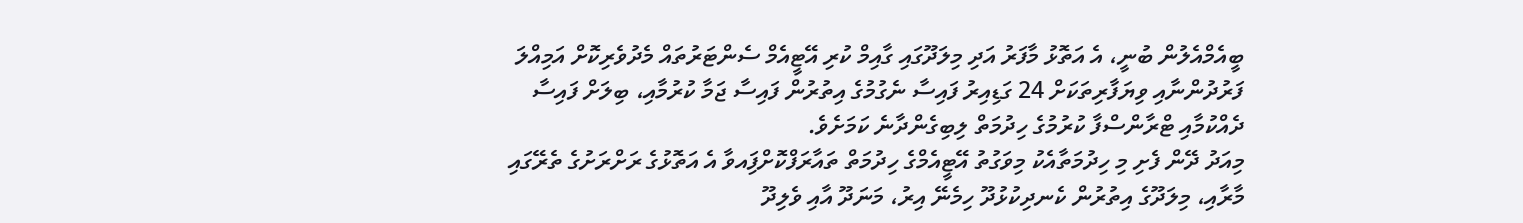ބީއެމްއެލުން ބުނީ، އެ އަތޮޅު މާފަރު އަދި މިލަދޫގައި ގާއިމް ކުރި އޭޓީއެމް ސެންޓަރުތައް މެދުވެރިކޮށް އަމިއްލަ ފަރުދުންނާއި ވިޔަފާރިތަކަށް 24 ގަޑިއިރު ފައިސާ ނެގުމުގެ އިތުރުން ފައިސާ ޖަމާ ކުރުމާއި، ބިލަށް ފައިސާ ދެއްކުމާއި ޓްރާންސްފާ ކުރުމުގެ ހިދުމަތް ލިބިގެންދާނެ ކަމަށެވެ.
މިއަދު ދޭން ފެށި މި ހިދުމަތާއެކު މިވަގުތު އޭޓީއެމްގެ ހިދުމަތް ތައާރަފްކޮށްފަިއވާ އެ އަތޮޅުގެ ރަށްރަށުގެ ތެރޭގައި މާރާއި، މިލަދޫގެ އިތުރުން ކެނދިކުޅުދޫ ހިމެނޭ އިރު، މަނަދޫ އާއި ވެލިދޫ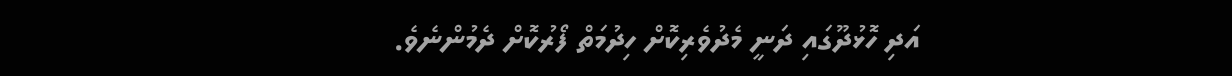އަދި ހޮޅުދޫގައި ދަނީ މެދުވެރިކޮށް ހިދުމަތް ފޯރުކޮށް ދެމުންނެވެ.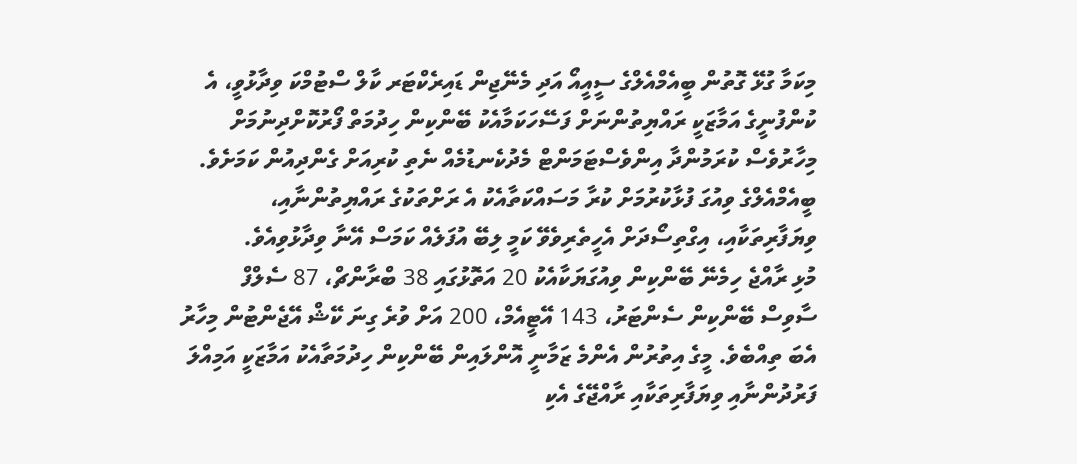މިކަމާ ގުޅޭ ގޮތުން ބީއެމްއެލްގެ ސީއީއޯ އަދި މެނޭޖިން ޑައިރެކްޓަރ ކާލް ސްޓުމްކަ ވިދާޅުވީ، އެ ކުންފުނީގެ އަމާޒަކީ ރައްޔިތުންނަށް ފަސޭހަކަމާއެކު ބޭންކިން ހިދުމަތް ފޯރުކޮށްދިނުމަށް މިހާރުވެސް ކުރަމުންދާ އިންވެސްޓަމަންޓް މެދުކެނޑުމެއް ނެތި ކުރިއަށް ގެންދިއުން ކަމަށެވެ. ބީއެމްއެލްގެ ވިއުގަ ފުޅާކުރުމަށް ކުރާ މަސައްކަތާއެކު އެ ރަށްތަކުގެ ރައްޔިތުންނާއި، ވިޔަފާރިތަކާއި، އިގްތިސޯދަށް އެހީތެރިވެވޭ ކަމީ ލިބޭ އުފަލެއް ކަމަސް އޭނާ ވިދާޅުވިއެވެ.
މުޅި ރާއްޖެ ހިމެނޭ ބޭންކިން ވިއުގަޔަކާއެކު 20 އަތޮޅުގައި 38 ބްރާންޗް، 87 ސެލްފް ސާވިސް ބޭންކިން ސެންޓަރު، 143 އޭޓީއެމް، 200 އަށް ވުރެ ގިނަ ކޭޝް އޭޖެންޓުން މިހާރު އެބަ ތިއްބެވެ. މީގެ އިތުރުން އެންމެ ޒަމާނީ އޮންލައިން ބޭންކިން ހިދުމަތާއެކު އަމާޒަކީ އަމިއްލަ ފަރުދުންނާއި ވިޔަފާރިތަކާއި ރާއްޖޭގެ އެކި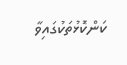ކަންކޮޅުތަކުގައިވާ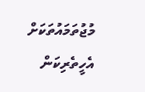މުޖުތަމައުތަކަށް އެހީތެރިކަން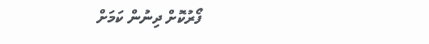ފޯރުކޮށް ދިނުން ކަމަށް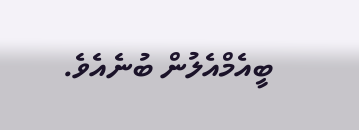ބީއެމްއެލުން ބުނެއެވެ.